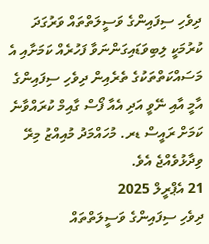ދިވެހި ސިފައިންގެ ވަސީލަތްތައް ވަރުގަދަ ކުރުމަކީ ލިބިވަޑައިގަންނަވާ ފަހުރެއް ކަމަށާއި އެ މަސައްކަތްތަކުގެ ތެރެއިން ދިވެހި ސިފައިންގެ އާމީ އާއި ނޭވީ އަދި އެއާ ފޯސް ގާއިމް ކުރައްވާނެ ކަމަށް ރައީސް ޑރ. މުހައްމަދު މުއިއްޒު މިރޭ ވިދާޅުވެއްޖެ އެވެ.
21 އެޕްރީލް 2025
ދިވެހި ސިފައިންގެ ވަސީލަތްތައް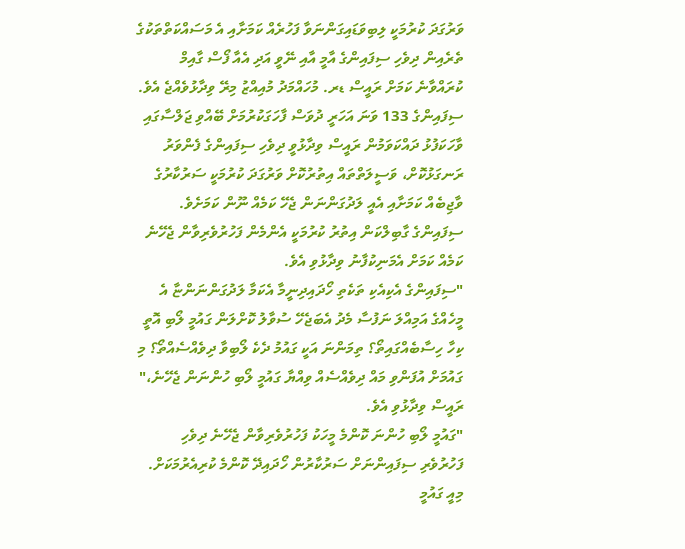ވަރުގަދަ ކުރުމަކީ ލިބިވަޑައިގަންނަވާ ފަހުރެއް ކަމަށާއި އެ މަސައްކަތްތަކުގެ ތެރެއިން ދިވެހި ސިފައިންގެ އާމީ އާއި ނޭވީ އަދި އެއާ ފޯސް ގާއިމް ކުރައްވާނެ ކަމަށް ރައީސް ޑރ. މުހައްމަދު މުއިއްޒު މިރޭ ވިދާޅުވެއްޖެ އެވެ.
ސިފައިންގެ 133 ވަނަ އަހަރީ ދުވަސް ފާހަގަކުރުމަށް ބޭއްވި ޖަލްސާގައި ވާހަކަފުޅު ދައްކަވަމުން ރައީސް ވިދާޅުވީ ދިވެހި ސިފައިންގެ ފެންވަރު ރަނގަޅުކޮށް، ވަސީލަތްތައް އިތުރުކޮށް ވަރުގަދަ ކުރުމަކީ ސަރުކާރުގެ ވާޖިބެއް ކަމަށާއި އެއީ ލަދުގަންނަން ޖެހޭ ކަމެއް ނޫން ކަމަށެވެ. ސިފައިންގެ ގާބިލްކަން އިތުރު ކުރުމަކީ އެންމެން ފަހުރުވެރިވާން ޖެހޭނެ ކަމެއް ކަމަށް އެމަނިކުފާނު ވިދާޅުވި އެވެ.
"ސިފައިންގެ އެކިއެކި ތަކެތި ހޯދައިދިނީމާ އެކަމާ ލަދުގަންނަންޏާ އެ މީހެއްގެ އަމިއްލަ ނަފުސާ މެދު އެބަޖެހޭ ސުވާލު ކޮށްލަން ގައުމީ ލޯބި އޮތީ ކިހާ ހިސާބެއްގައިތޯ؟ ތިމަންނަ އަކީ ގައުމު ދެކެ ލޯބިވާ ދިވެއްސެއްތޯ؟ މި ގައުމަށް އުފަންވި މައް ދިވެއްސެއް ވިއްޔާ ގައުމީ ލޯބި ހުންނަން ޖެހޭނެ،" ރައީސް ވިދާޅުވި އެވެ.
"ގައުމީ ލޯބި ހުންނަ ކޮންމެ މީހަކު ފަހުރުވެރިވާން ޖެހޭނެ ދިވެހި ފަހުރުވެރި ސިފައިންނަށް ސަރުކާރުން ހޯދައިދޭ ކޮންމެ ކުރިއެރުމަކަށް. މިއީ ގައުމީ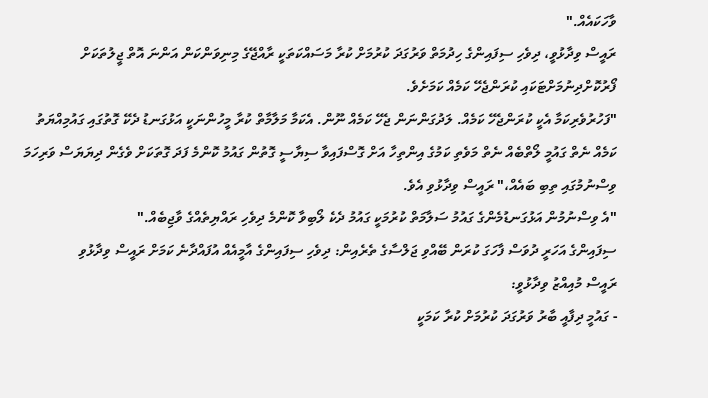ވާހަކައެއް."
ރައީސް ވިދާޅުވީ، ދިވެހި ސިފައިންގެ ހިދުމަތް ވަރުގަދަ ކުރުމަށް ކުރާ މަސައްކަތަކީ ރާއްޖޭގެ މިނިވަންކަން އަންނަ އޮތް ޖީލުތަކަށް ފޯރުކޮށްދިނުމަށްޓަކައި ކުރަންޖެހޭ ކަމެއް ކަމަށެވެ.
"ފަހުރުވެރިކަމާ އެކީ ކުރަންޖެހޭ ކަމެއް. ލަދުގަންނަން ޖެހޭ ކަމެއް ނޫން. އެކަމާ މަލާމާތް ކުރާ މީހުންނަކީ އަޅުގަނޑު ދެކޭ ގޮތުގައި ގައުމިއްޔަތު ކަމެއް ނެތް ގައުމީ ލޯތްބެއް ނެތް މަވެތި ކަމުގެ އިންތިހާ އަށް ގޮސްފައިވާ ސިޔާސީ ގޮތުން ގައުމު ކޮންމެ ފަދަ ގޮތަކަށް ވެގެން ދިޔަޔަސް ވަރިހަމަ ވިސްނުމުގައި ތިބި ބައެއް،" ރައީސް ވިދާޅުވި އެވެ.
"އެ ވިސްނުމުން އަޅުގަނޑުމެންގެ ގައުމު ސަލާމަތް ކުރުމަކީ ގައުމު ދެކެ ލޯބިވާ ކޮންމެ ދިވެހި ރައްޔިތެއްގެ ވާޖިބެއް."
ސިފައިންގެ އަހަރީ ދުވަސް ފާހަގަ ކުރަން ބޭއްވި ޖަލްސާގެ ތެރެއިން: ދިވެހި ސިފައިންގެ އާމީއެއް އުފައްދާނެ ކަމަށް ރައީސް ވިދާޅުވި
ރައީސް މުއިއްޒު ވިދާޅުވީ:
- ގައުމީ ދިފާއީ ބާރު ވަރުގަދަ ކުރުމަށް ކުރާ ކަމަކީ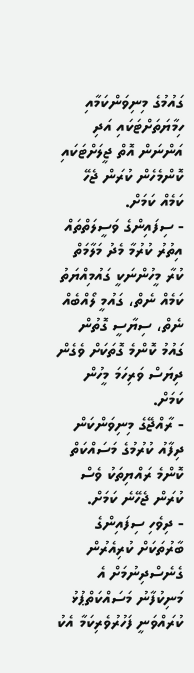ގައުމުގެ މިނިވަންކަމާއި ހިމާޔަތަށްޓަކައި އަދި އަންނަން އޮތް ޖީލަށްޓަކައި ކޮންމެހެން ކުރަން ޖެހޭ ކަމެއް ކަމަށް.
- ސިފައިންގެ ވަސީލަތްތައް އިތުރު ކުރުމާ މެދު މަލާމަތް ކުރާ މީހުންނަކީ ގައުމިއްޔަތު ކަމެއް ނެތް، ގައުމީ ލޯއްބެއް ނެތް، ސިޔާސީ ގޮތުން ގައުމު ކޮންމެ ގޮތަކަށް ވެގެން ދިޔަސް ވަރިހަމަ މީހުން ކަމަށް.
- ރާއްޖޭގެ މިނިވަންކަން ދިފާއު ކުރުމުގެ މަސައްކަތް ކޮންމެ ރައްޔިތަކު ވެސް ކުރަން ޖެހޭނެ ކަމަށް.
- ދިވެހި ސިފައިންގެ ބާރުތަކަށް ކުރިއެރުން ގެނެސްދިނުމަށް އެ މަނިކުފާނު މަސައްކަތްޕުޅު ކުރައްވަނީ ފަހުރުވެރިކަމާ އެކު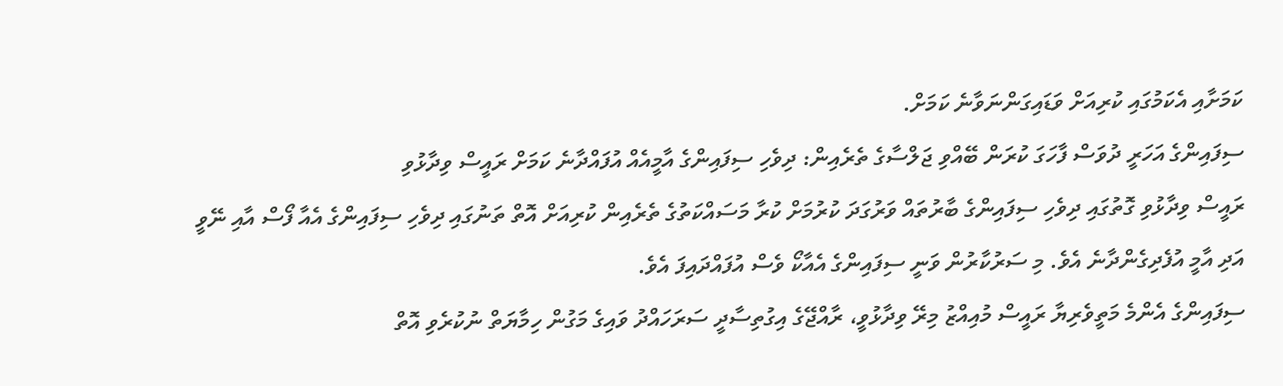ކަމަށާއި އެކަމުގައި ކުރިއަށް ވަޑައިގަންނަވާނެ ކަމަށް.
ސިފައިންގެ އަހަރީ ދުވަސް ފާހަގަ ކުރަން ބޭއްވި ޖަލްސާގެ ތެރެއިން: ދިވެހި ސިފައިންގެ އާމީއެއް އުފައްދާނެ ކަމަށް ރައީސް ވިދާޅުވި
ރައީސް ވިދާޅުވި ގޮތުގައި ދިވެހި ސިފައިންގެ ބާރުތައް ވަރުގަދަ ކުރުމަށް ކުރާ މަސައްކަތުގެ ތެރެއިން ކުރިއަށް އޮތް ތަނުގައި ދިވެހި ސިފައިންގެ އެއާ ފޯސް އާއި ނޭވީ އަދި އާމީ އުފެދިގެންދާނެ އެވެ. މި ސަރުކާރުން ވަނީ ސިފައިންގެ އެއާކޯ ވެސް އުފައްދައިފަ އެވެ.
ސިފައިންގެ އެންމެ މަތީވެރިޔާ ރައީސް މުއިއްޒު މިރޭ ވިދާޅުވީ، ރާއްޖޭގެ އިގުތިސާދީ ސަރަހައްދު ވައިގެ މަގުން ހިމާޔަތް ނުކުރެވި އޮތް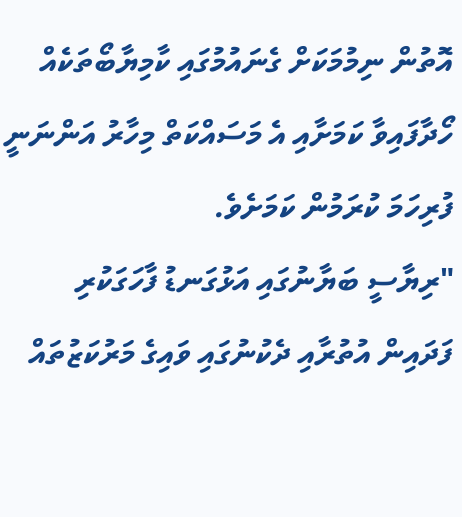އޮތުން ނިމުމަކަށް ގެނައުމުގައި ކާމިޔާބޯތަކެއް ހޯދާފައިވާ ކަމަށާއި އެ މަސައްކަތް މިހާރު އަންނަނީ ފުރިހަމަ ކުރަމުން ކަމަށެވެ.
"ރިޔާސީ ބަޔާނުގައި އަޅުގަނޑު ފާހަގަކުރި ފަދައިން އުތުރާއި ދެކުނުގައި ވައިގެ މަރުކަޒުތައް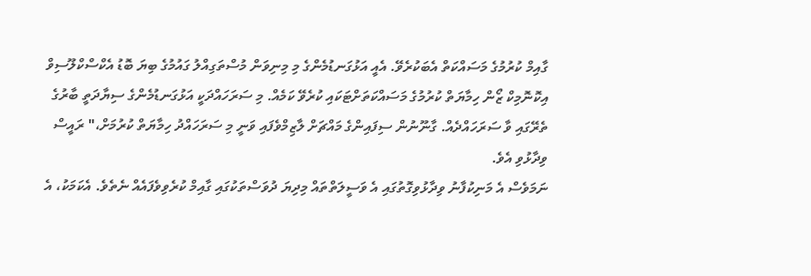ގާއިމް ކުރުމުގެ މަސައްކަތް އެބަކުރެވޭ. އެއީ އަޅުގަނޑުމެންގެ މި މިނިވަން މުސްތަގިއްލު ގައުމުގެ ބިޔަ ބޮޑު އެކްސްކްލޫސިވް އިކޮނޮމިކް ޒޯން ހިމާޔަތް ކުރުމުގެ މަސައްކަތަށްޓަކައި ކުރެވޭ ކަމެއް. މި ސަރަހައްދަކީ އަޅުގަނޑުމެންގެ ސިޔާދަތީ ބާރުގެ ތެރޭގައި ވާ ސަރަހައްދެއް. ގާނޫނުން ސިފައިންގެ މައްޗަށް ލާޒިމްވެފައި ވަނީ މި ސަރަހައްދު ހިމާޔަތް ކުރުމަށް،" ރައީސް ވިދާޅުވި އެވެ.
ނަމަވެސް އެ މަނިކުފާނު ވިދާޅުވިގޮތުގައި އެ ވަސީލަތްތައް މިދިޔަ ދުވަސްތަކުގައި ގާއިމް ކުރެވިވެފައެއް ނެތެވެ. އެކަމަކު، އެ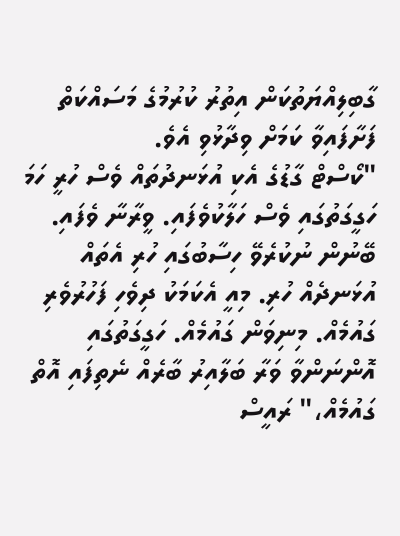ގާބިލިއްޔަތުކަން އިތުރު ކުރުމުގެ މަސައްކަތް ފަށާފައިވާ ކަމަށް ވިދާޅުވި އެވެ.
"ކޯސްޓް ގާޑުގެ އެކި އުޅަނދުތައް ވެސް ހުރީ ހަމަ ހަގީގަތުގައި ވެސް ހަލާކުވެފައި. ވީރާނާ ވެފައި. ބޭނުން ނުކުރެވޭ ހިސާބުގައި ހުރި އެތައް އުޅަނދެއް ހުރި. މިއީ އެކަމަކު ދިވެހި ފަހުރުވެރި ގައުމެއް. މިނިވަން ގައުމެއް. ހަގީގަތުގައި އޮންނަންވާ ވަރާ ބަލާއިރު ބާރެއް ނެތިފައި އޮތް ގައުމެއް،" ރައީސް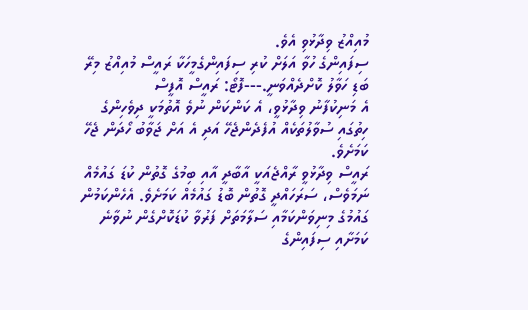މުއިއްޒު ވިދާޅުވި އެވެ.
ސިފައިންގެ ހުވާ އަލަށް ކުރި ސިފައިންގެމީހަކާ ރައީސް މުއިއްޒު މިރޭ ބަޑި ހަވާލު ކޮށްދެއްވަނީ.---ފޮޓޯ: ރައީސް އޮފީސް
އެ މަނިކުފާނު ވިދާޅުވީ، އެ ކަންކަން ނުވެ އޮތުމަކީ ދިވެހިންގެ ހިތުގައި ސުވާލުތަކެއް އުފެދެންޖެހޭ އަދި އެ އަށް ޖަވާބު ހޯދަން ޖެހޭ ކަމަށެވެ.
ރައީސް ވިދާޅުވީ ރާއްޖެއަކީ އާބާދީ އާއި ބިމުގެ ގޮތުން ކުޑަ ގައުމެއް ނަމަވެސް، ސަރަހައްދީ ގޮތުން ބޮޑު ގައުމެއް ކަމަށެވެ. އެހެންކަމުން ގައުމުގެ މިނިވަންކަމާއި ސަލާމަތަށް ފަރުވާ ކުޑަކޮށްގެން ނުވާނެ ކަމަށާއި ސިފައިންގެ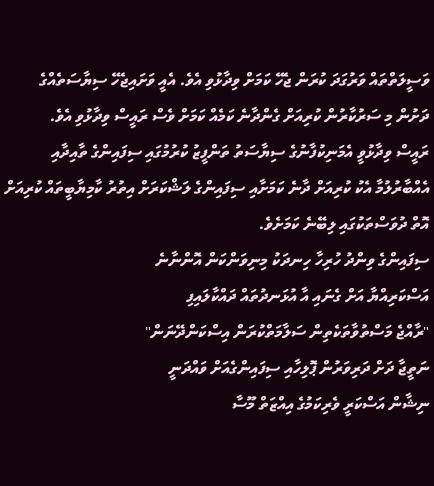ވަސީލަތްތައް ވަރުގަދަ ކުރަން ޖެހޭ ކަމަށް ވިދާޅުވި އެވެ. އެއީ ވަށައިޖެހޭ ސިޔާސަތެއްގެ ދަށުން މި ސަރުކާރުން ކުރިއަށް ގެންދާނެ ކަމެއް ކަމަށް ވެސް ރައީސް ވިދާޅުވި އެވެ.
ރައީސް ވިދާޅުވީ އެމަނިކުފާނުގެ ސިޔާސަތު ތަންފީޒު ކުރުމުގައި ސިފައިންގެ ތާއިދާއި އެއްބާރުލުމާ އެކު ކުރިއަށް ދާނެ ކަމަށާއި ސިފައިންގެ ލަޝްކަރަށް އިތުރު ކާމިޔާބީތައް ކުރިއަށް އޮތް ދުވަސްތަކުގައި ލިބޭނެ ކަމަށެވެ.
ސިފައިންގެ ވިންދު ހުރިހާ ހިނދަކު މިނިވަންކަން އޮންނާނެ
އަސްކަރިއްޔާ އަށް ގެނައި އާ އުޅަނދުތައް ދައްކާލައިފި
"ރާއްޖެ މަސްތުވާތަކެތިން ސަލާމަތްކުރަން އިސްކަންދޭނަން"
ނަތީޖާ ދަށް ދަރިވަރުން ޕޮލިހާއި ސިފައިންގެއަށް ވައްދަނީ
ނިޝާން އަސްކަރީ ވެރިކަމުގެ އިއްޒަތް މޫސާ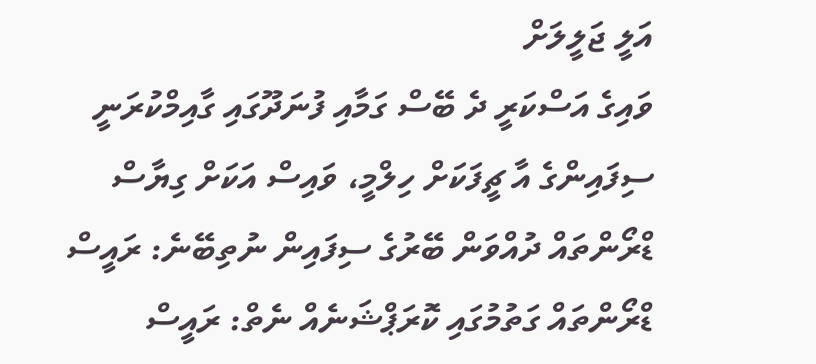އަލީ ޖަލީލަށް
ވައިގެ އަސްކަރީ ދެ ބޭސް ގަމާއި ފުނަދޫގައި ގާއިމްކުރަނީ
ސިފައިންގެ އާ ޗީފަކަށް ހިލްމީ، ވައިސް އަކަށް ގިޔާސް
ޑްރޯންތައް ދުއްވަން ބޭރުގެ ސިފައިން ނުތިބޭނެ: ރައީސް
ޑްރޯންތައް ގަތުމުގައި ކޮރަޕްޝަނެއް ނެތް: ރައީސް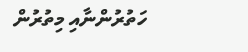ހަތުރުންނާއި މިތުރުން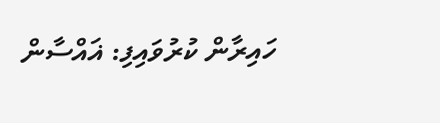ހައިރާން ކުރުވައިފި: ޣައްސާން